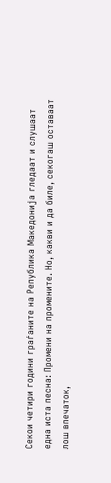Секои четири години граѓаните на Република Македонија гледаат и слушаат
една иста песна: Промени на промените. Но, какви и да биле, секогаш оставаат
лош впечаток,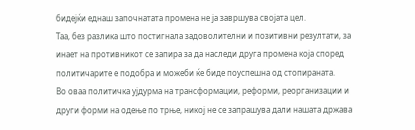бидејќи еднаш започнатата промена не ја завршува својата цел.
Таа, без разлика што постигнала задоволителни и позитивни резултати, за
инает на противникот се запира за да наследи друга промена која според
политичарите е подобра и можеби ќе биде поуспешна од стопираната.
Во оваа политичка ујдурма на трансформации, реформи, реорганизации и
други форми на одење по трње, никој не се запрашува дали нашата држава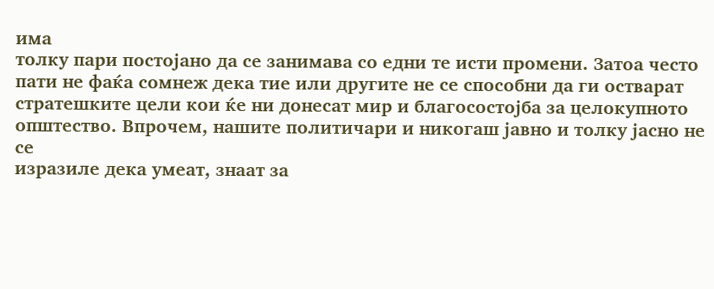има
толку пари постојано да се занимава со едни те исти промени. Затоа често
пати не фаќа сомнеж дека тие или другите не се способни да ги остварат
стратешките цели кои ќе ни донесат мир и благосостојба за целокупното
општество. Впрочем, нашите политичари и никогаш јавно и толку јасно не се
изразиле дека умеат, знаат за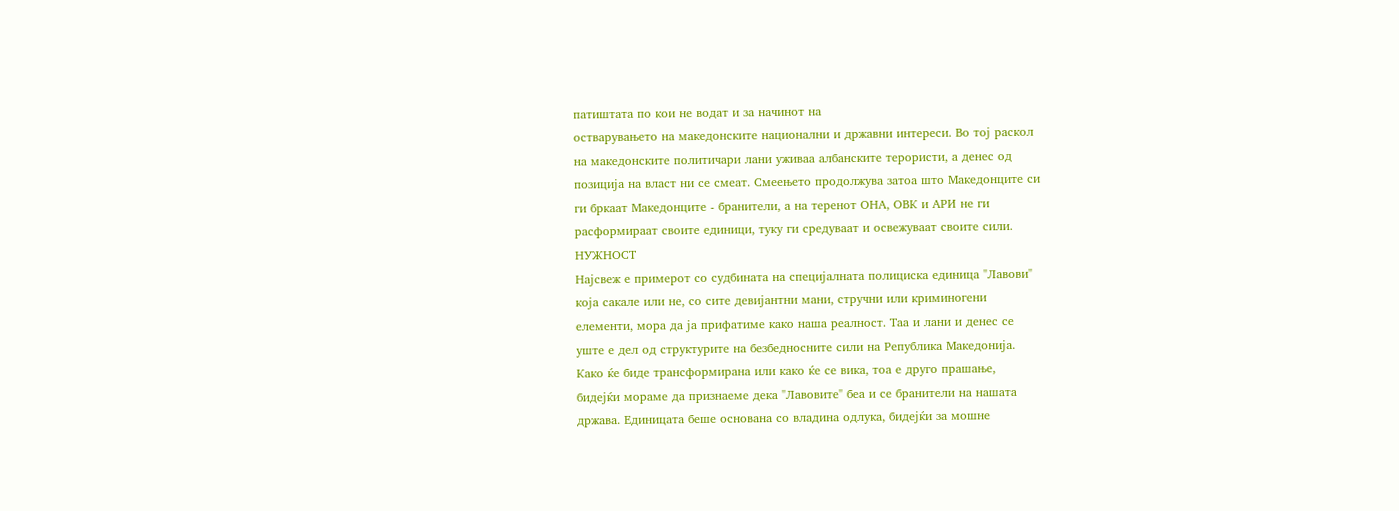патиштата по кои не водат и за начинот на
остварувањето на македонските национални и државни интереси. Во тој раскол
на македонските политичари лани уживаа албанските терористи, а денес од
позиција на власт ни се смеат. Смеењето продолжува затоа што Македонците си
ги бркаат Македонците - бранители, а на теренот ОНА, ОВК и АРИ не ги
расформираат своите единици, туку ги средуваат и освежуваат своите сили.
НУЖНОСТ
Најсвеж е примерот со судбината на специјалната полициска единица "Лавови"
која сакале или не, со сите девијантни мани, стручни или криминогени
елементи, мора да ја прифатиме како наша реалност. Таа и лани и денес се
уште е дел од структурите на безбедносните сили на Република Македонија.
Како ќе биде трансформирана или како ќе се вика, тоа е друго прашање,
бидејќи мораме да признаеме дека "Лавовите" беа и се бранители на нашата
држава. Единицата беше основана со владина одлука, бидејќи за мошне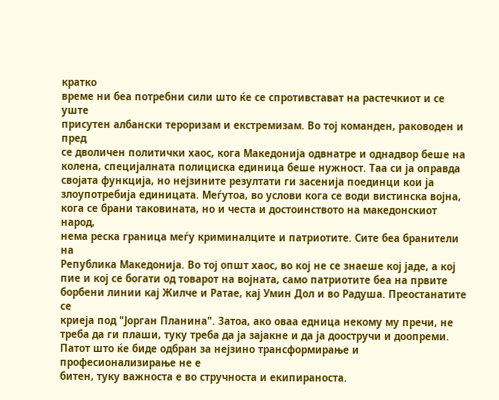кратко
време ни беа потребни сили што ќе се спротивстават на растечкиот и се уште
присутен албански тероризам и екстремизам. Во тој команден, раководен и пред
се дволичен политички хаос, кога Македонија одвнатре и однадвор беше на
колена, специјалната полициска единица беше нужност. Таа си ја оправда
својата функција, но нејзините резултати ги засенија поединци кои ја
злоупотребија единицата. Меѓутоа, во услови кога се води вистинска војна,
кога се брани таковината, но и честа и достоинството на македонскиот народ,
нема реска граница меѓу криминалците и патриотите. Сите беа бранители на
Република Македонија. Во тој општ хаос, во кој не се знаеше кој јаде, а кој
пие и кој се богати од товарот на војната, само патриотите беа на првите
борбени линии кај Жилче и Ратае, кај Умин Дол и во Радуша. Преостанатите се
криеја под "Јорган Планина". Затоа, ако оваа едница некому му пречи, не
треба да ги плаши, туку треба да ја зајакне и да ја доостручи и доопреми.
Патот што ќе биде одбран за нејзино трансформирање и професионализирање не е
битен, туку важноста е во стручноста и екипираноста.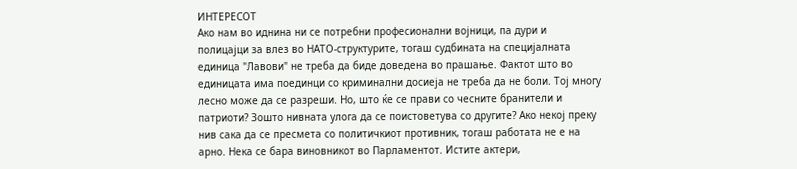ИНТЕРЕСОТ
Ако нам во иднина ни се потребни професионални војници, па дури и
полицајци за влез во НАТО-структурите, тогаш судбината на специјалната
единица "Лавови" не треба да биде доведена во прашање. Фактот што во
единицата има поединци со криминални досиеја не треба да не боли. Тој многу
лесно може да се разреши. Но, што ќе се прави со чесните бранители и
патриоти? Зошто нивната улога да се поистоветува со другите? Ако некој преку
нив сака да се пресмета со политичкиот противник, тогаш работата не е на
арно. Нека се бара виновникот во Парламентот. Истите актери,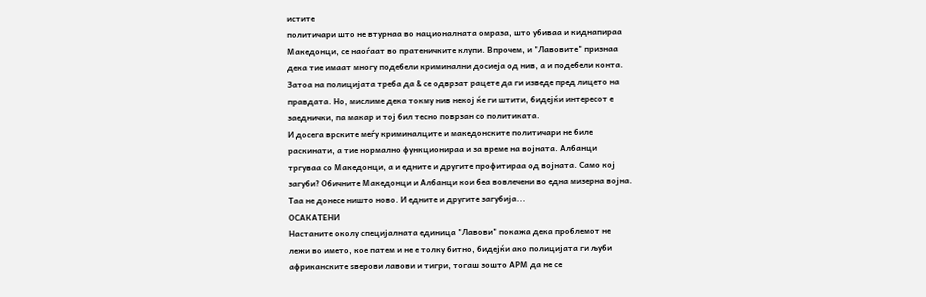истите
политичари што не втурнаа во националната омраза, што убиваа и киднапираа
Македонци, се наоѓаат во пратеничките клупи. Впрочем, и "Лавовите" признаа
дека тие имаат многу подебели криминални досиеја од нив, а и подебели конта.
Затоа на полицијата треба да & се одврзат рацете да ги изведе пред лицето на
правдата. Но, мислиме дека токму нив некој ќе ги штити, бидејќи интересот е
заеднички, па макар и тој бил тесно поврзан со политиката.
И досега врските меѓу криминалците и македонските политичари не биле
раскинати, а тие нормално функционираа и за време на војната. Албанци
тргуваа со Македонци, а и едните и другите профитираа од војната. Само кој
загуби? Обичните Македонци и Албанци кои беа вовлечени во една мизерна војна.
Таа не донесе ништо ново. И едните и другите загубија...
ОСАКАТЕНИ
Настаните околу специјалната единица "Лавови" покажа дека проблемот не
лежи во името, кое патем и не е толку битно, бидејќи ако полицијата ги љуби
африканските ѕверови лавови и тигри, тогаш зошто АРМ да не се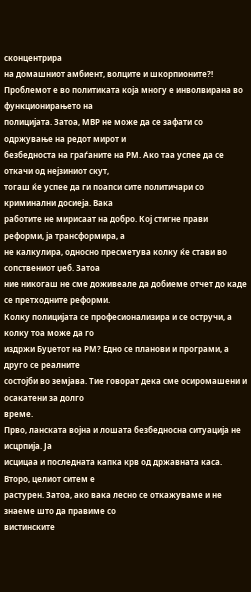сконцентрира
на домашниот амбиент, волците и шкорпионите?!
Проблемот е во политиката која многу е инволвирана во функционирањето на
полицијата. Затоа, МВР не може да се зафати со одржување на редот мирот и
безбедноста на граѓаните на РМ. Ако таа успее да се откачи од нејзиниот скут,
тогаш ќе успее да ги поапси сите политичари со криминални досиеја. Вака
работите не мирисаат на добро. Кој стигне прави реформи, ја трансформира, а
не калкулира, односно пресметува колку ќе стави во сопствениот џеб. Затоа
ние никогаш не сме доживеале да добиеме отчет до каде се претходните реформи.
Колку полицијата се професионализира и се остручи, а колку тоа може да го
издржи Буџетот на РМ? Едно се планови и програми, а друго се реалните
состојби во земјава. Тие говорат дека сме осиромашени и осакатени за долго
време.
Прво, ланската војна и лошата безбедносна ситуација не исцрпија. Ја
исцицаа и последната капка крв од државната каса. Второ, целиот ситем е
растурен. Затоа, ако вака лесно се откажуваме и не знаеме што да правиме со
вистинските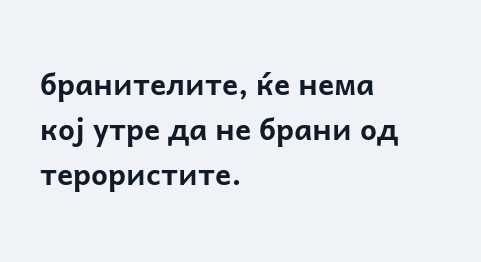бранителите, ќе нема кој утре да не брани од терористите.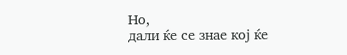Но,
дали ќе се знае кој ќе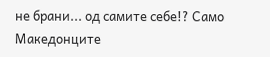не брани... од самите себе!? Само Македонците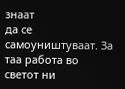знаат
да се самоуништуваат. За таа работа во светот ни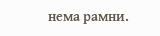нема рамни.